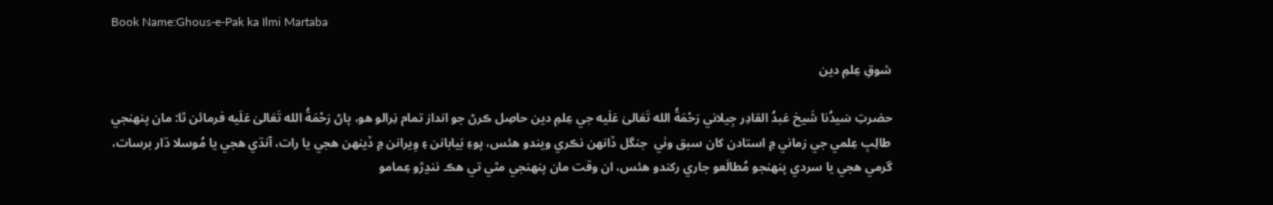Book Name:Ghous-e-Pak ka Ilmi Martaba

شوقِ عِلمِ دين

حضرتِ سَيدُنا شَيخ عَبدُ القادِر جِيلاني رَحْمَةُ الله تَعَالىٰ عَلَيه جي عِلمِ دين حاصِل ڪرڻ جو انداز تمام نِرالو هو، پاڻ رَحْمَةُ الله تَعَالىٰ عَلَيه فرمائن ٿا: مان پنهنجي طالِبِ عِلمي جي زماني ۾ استادن کان سبق وٺي  جنگل ڏانهن نڪري ويندو هئس، پوءِ بَيابانن ۽ وِيرانن ۾ ڏينهن هجي يا رات، آنڌي هجي يا مُوسلا ڌار برسات، گرمي هجي يا سردي پنهنجو مُطالَعو جاري رکندو هئس، ان وقت مان پنهنجي مٿي تي هڪ ننڍڙو عِمامو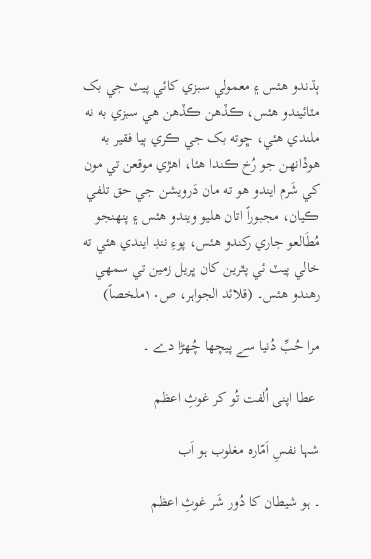ٻڌندو هئس ۽ معمولي سبزي کائي پيٽ جي بک مٽائيندو هئس، ڪڏهن ڪڏهن هي سبزي به نه ملندي هئي، ڇوته بک جي ڪري ٻيا فقير به هوڏانهن جو رُخ ڪندا هئا، اهڙي موقعن تي مون کي شَرم ايندو هو ته مان دَرويشن جي حق تلفي ڪيان، مجبوراً اتان هليو ويندو هئس ۽ پنهنجو مُطَالعو جاري رکندو هئس، پوءِ ننڊ ايندي هئي ته خالي پيٽ ئي پٿرين کان ڀريل زمين تي سمهي رهندو هئس۔ (قلائد الجواہر، ص۱۰ملخصاً)

مرا حُبِّ دُنیا سے پیچھا چُھڑا دے ۔

 عطا اپنی اُلفت تُو کر غوثِ اعظم

شہا نفسِ اَمّارہ مغلوب ہو اَب

۔ ہو شیطان کا دُور شَر غوثِ اعظم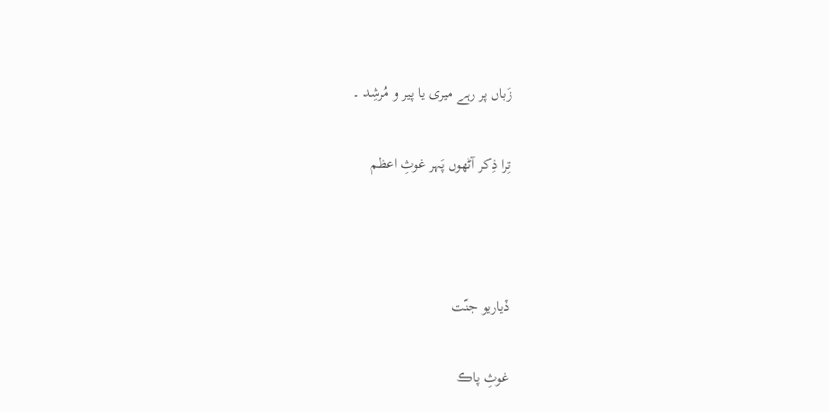زَباں پر رہے میری یا پیر و مُرشِد ۔

تِرا ذِکر آٹھوں پَہر غوثِ اعظم



ڏياريو جنّت

غوثِ پاڪ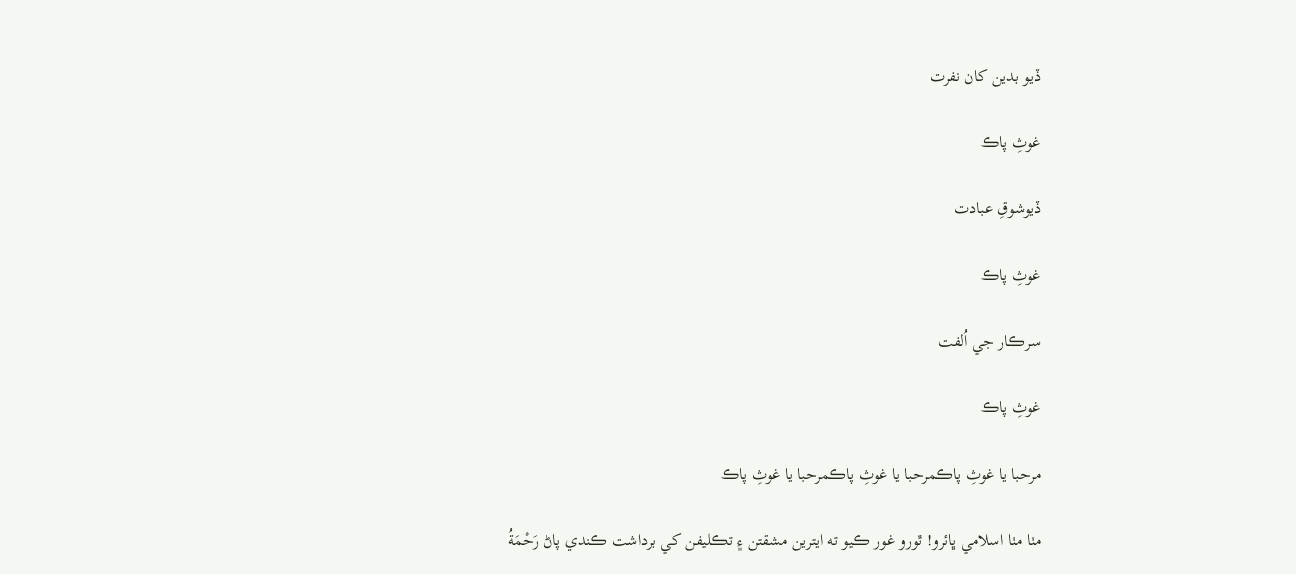ڏيو بدين کان نفرت

غوثِ پاڪ

ڏيوشوقِ عبادت

غوثِ پاڪ

سرڪار جي اُلفت

غوثِ پاڪ

مرحبا يا غوثِ پاڪمرحبا يا غوثِ پاڪمرحبا يا غوثِ پاڪ

مٺا مٺا اسلامي ڀائرو! ٿورو غور ڪيو ته ايترين مشقتن ۽ تڪليفن کي برداشت ڪندي پاڻ رَحْمَةُ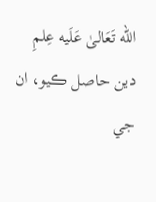الله تَعَالىٰ عَلَيه عِلمِ دين حاصل ڪيو، ان جي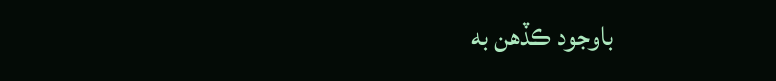باوجود ڪڏهن به